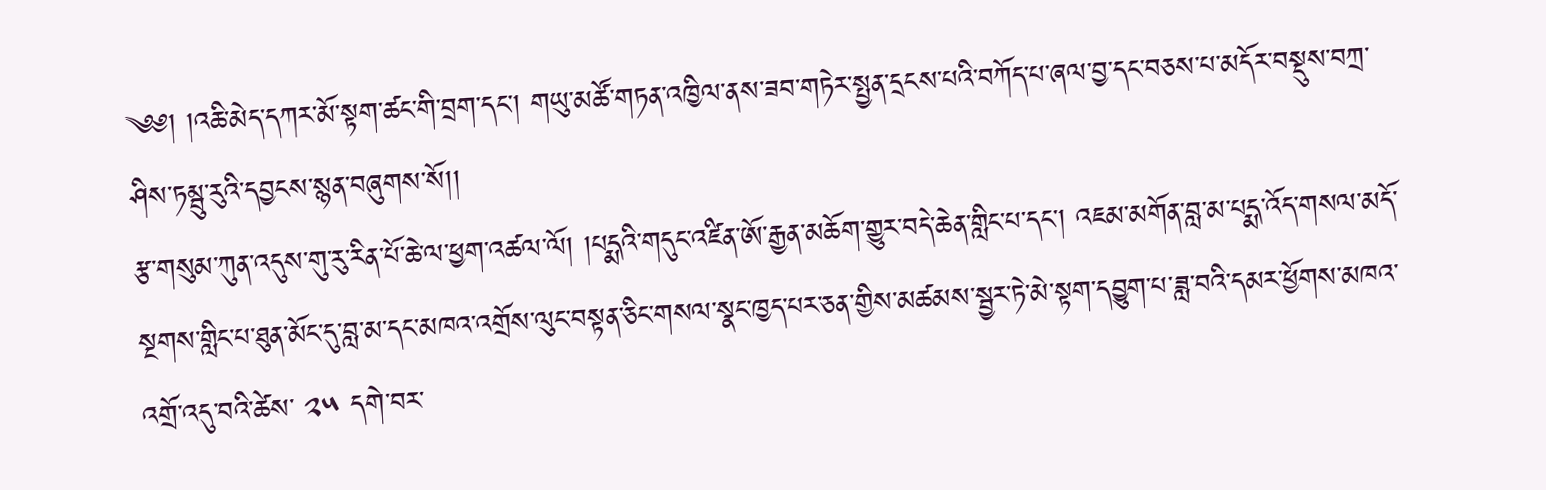༄༅། །འཆི་མེད་དཀར་མོ་སྟག་ཚང་གི་བྲག་དང་། གཡུ་མཚོ་གཏན་འཁྱིལ་ནས་ཟབ་གཏེར་སྤྱན་དྲངས་པའི་བཀོད་པ་ཞལ་བྱ་དང་བཅས་པ་མདོར་བསྡུས་བཀྲ་ཤིས་ཏམྦུ་རུའི་དབྱངས་སྙན་བཞུགས་སོ།།
རྩ་གསུམ་ཀུན་འདུས་གུ་རུ་རིན་པོ་ཆེ་ལ་ཕྱག་འཚལ་ལོ། །པདྨའི་གདུང་འཛིན་ཨོ་རྒྱན་མཆོག་གྱུར་བདེ་ཆེན་གླིང་པ་དང་། འཇམ་མགོན་བླ་མ་པདྨ་འོད་གསལ་མདོ་སྔགས་གླིང་པ་ཐུན་མོང་དུ་བླ་མ་དང་མཁའ་འགྲོས་ལུང་བསྟན་ཅིང་གསལ་སྣང་ཁྱད་པར་ཅན་གྱིས་མཚམས་སྦྱར་ཏེ་མེ་སྟག་དབྱུག་པ་ཟླ་བའི་དམར་ཕྱོགས་མཁའ་འགྲོ་འདུ་བའི་ཚེས་ ༢༥ དགེ་བར་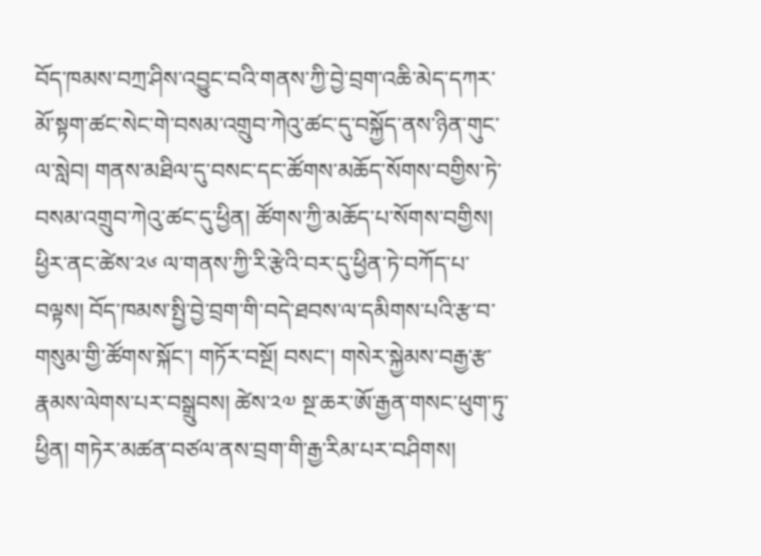བོད་ཁམས་བཀྲ་ཤིས་འབྱུང་བའི་གནས་ཀྱི་བྱེ་བྲག་འཆི་མེད་དཀར་མོ་སྟག་ཚང་སེང་གེ་བསམ་འགྲུབ་ཀེའུ་ཚང་དུ་བསྐྱོད་ནས་ཉིན་གུང་ལ་སླེབ། གནས་མཐིལ་དུ་བསང་དང་ཚོགས་མཆོད་སོགས་བགྱིས་ཏེ་བསམ་འགྲུབ་ཀེའུ་ཚང་དུ་ཕྱིན། ཚོགས་ཀྱི་མཆོད་པ་སོགས་བགྱིས། ཕྱིར་ནང་ཚེས་༢༦ ལ་གནས་ཀྱི་རི་རྩེའི་བར་དུ་ཕྱིན་ཏེ་བཀོད་པ་བལྟས། བོད་ཁམས་སྤྱི་བྱེ་བྲག་གི་བདེ་ཐབས་ལ་དམིགས་པའི་རྩ་བ་གསུམ་གྱི་ཚོགས་སྐོང་། གཏོར་བསྔོ། བསང་། གསེར་སྐྱེམས་བརྒྱ་རྩ་རྣམས་ལེགས་པར་བསྒྲུབས། ཚེས་༢༧ སྔ་ཆར་ཨོ་རྒྱན་གསང་ཕུག་ཏུ་ཕྱིན། གཏེར་མཚན་བཙལ་ནས་བྲག་གི་རྒྱ་རིམ་པར་བཤིགས།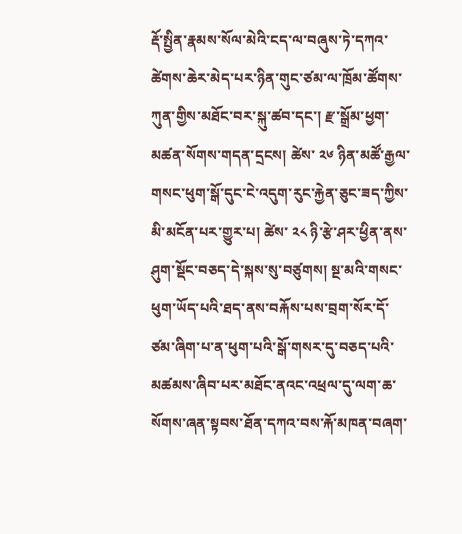རྡོ་སྤྱིན་རྣམས་སོལ་མེའི་ངད་ལ་བཞུས་ཏེ་དཀའ་ཚེགས་ཆེར་མེད་པར་ཉིན་གུང་ཙམ་ལ་ཁྲོམ་ཚོགས་ཀུན་གྱིས་མཐོང་བར་སྐུ་ཚབ་དང་། རྫ་སྒྲོམ་ཕྱག་མཚན་སོགས་གདན་དྲངས། ཚེས་ ༢༦ ཉིན་མཚོ་རྒྱལ་གསང་ཕུག་སྒོ་དུང་ངེ་འདུག་རུང་རྐྱེན་ཅུང་ཟད་ཀྱིས་མི་མངོན་པར་གྱུར་པ། ཚེས་ ༢༨ ཉི་རྩེ་ཤར་ཕྱིན་ནས་ཤུག་སྡོང་བཅད་དེ་སྐས་སུ་བཙུགས། སྔ་མའི་གསང་ཕུག་ཡོད་པའི་ཐད་ནས་བརྐོས་པས་བྲག་སོར་དོ་ཙམ་ཞིག་པ་ན་ཕུག་པའི་སྒོ་གསར་དུ་བཅད་པའི་མཚམས་ཞིབ་པར་མཐོང་ནའང་འཕྲལ་དུ་ལག་ཆ་སོགས་ཞན་སྟབས་ཐོན་དཀའ་བས་རྐོ་མཁན་བཞག་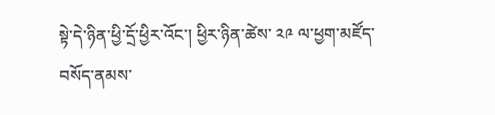སྟེ་དེ་ཉིན་ཕྱི་དྲོ་ཕྱིར་འོང་། ཕྱིར་ཉིན་ཚེས་ ༢༩ ལ་ཕྱག་མཛོད་བསོད་ནམས་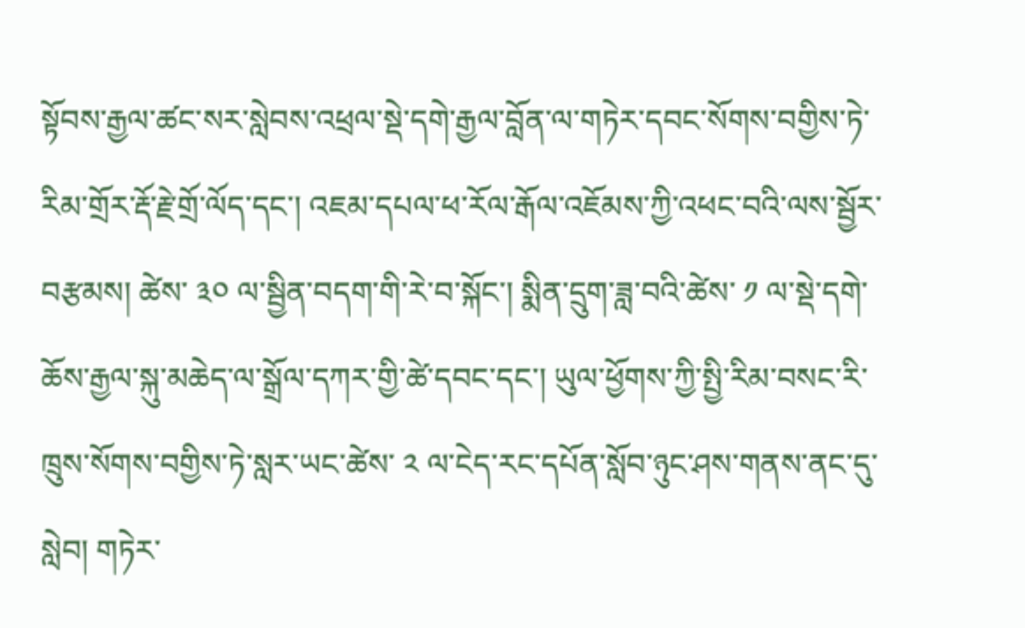སྟོབས་རྒྱལ་ཚང་སར་སླེབས་འཕྲལ་སྡེ་དགེ་རྒྱལ་བློན་ལ་གཏེར་དབང་སོགས་བགྱིས་ཏེ་རིམ་གྲོར་རྡོ་རྗེ་གྲོ་ལོད་དང་། འཇམ་དཔལ་ཕ་རོལ་རྒོལ་འཇོམས་ཀྱི་འཕང་བའི་ལས་སྦྱོར་བརྩམས། ཚེས་ ༣༠ ལ་སྦྱིན་བདག་གི་རེ་བ་སྐོང་། སྨིན་དྲུག་ཟླ་བའི་ཚེས་ ༡ ལ་སྡེ་དགེ་ཆོས་རྒྱལ་སྐུ་མཆེད་ལ་སྒྲོལ་དཀར་གྱི་ཚེ་དབང་དང་། ཡུལ་ཕྱོགས་ཀྱི་སྤྱི་རིམ་བསང་རི་ཁྲུས་སོགས་བགྱིས་ཏེ་སླར་ཡང་ཚེས་ ༢ ལ་ངེད་རང་དཔོན་སློབ་ཉུང་ཤས་གནས་ནང་དུ་སླེབ། གཏེར་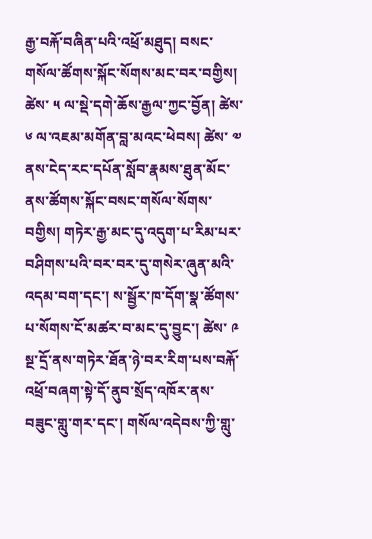རྒྱ་བརྐོ་བཞིན་པའི་འཕྲོ་མཐུད། བསང་གསོལ་ཚོགས་སྐོང་སོགས་མང་བར་བགྱིས། ཚེས་ ༥ ལ་སྡེ་དགེ་ཆོས་རྒྱལ་ཀྱང་བྱོན། ཚེས་ ༦ ལ་འཇམ་མགོན་བླ་མའང་ཕེབས། ཚེས་ ༧ ནས་ངེད་རང་དཔོན་སློབ་རྣམས་ཐུན་མོང་ནས་ཚོགས་སྐོང་བསང་གསོལ་སོགས་བགྱིས། གཏེར་རྒྱ་མང་དུ་འདུག་པ་རིམ་པར་བཤིགས་པའི་བར་བར་དུ་གསེར་ཞུན་མའི་འདམ་བག་དང་། ས་སྦྱོར་ཁ་དོག་སྣ་ཚོགས་པ་སོགས་ངོ་མཚར་བ་མང་དུ་བྱུང་། ཚེས་ ༩ སྔ་དྲོ་ནས་གཏེར་ཐོན་ཉེ་བར་རིག་པས་བརྐོ་འཕྲོ་བཞག་སྟེ་དོ་ནུབ་སྲོད་འཁོར་ནས་བཟུང་གླུ་གར་དང་། གསོལ་འདེབས་ཀྱི་གླུ་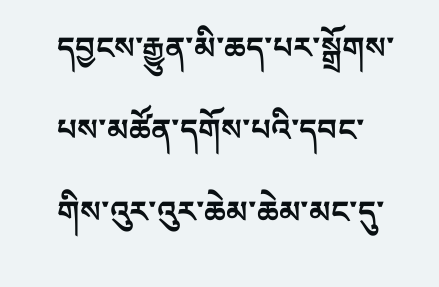དབྱངས་རྒྱུན་མི་ཆད་པར་སྒྲོགས་པས་མཚོན་དགོས་པའི་དབང་གིས་འུར་འུར་ཆེམ་ཆེམ་མང་དུ་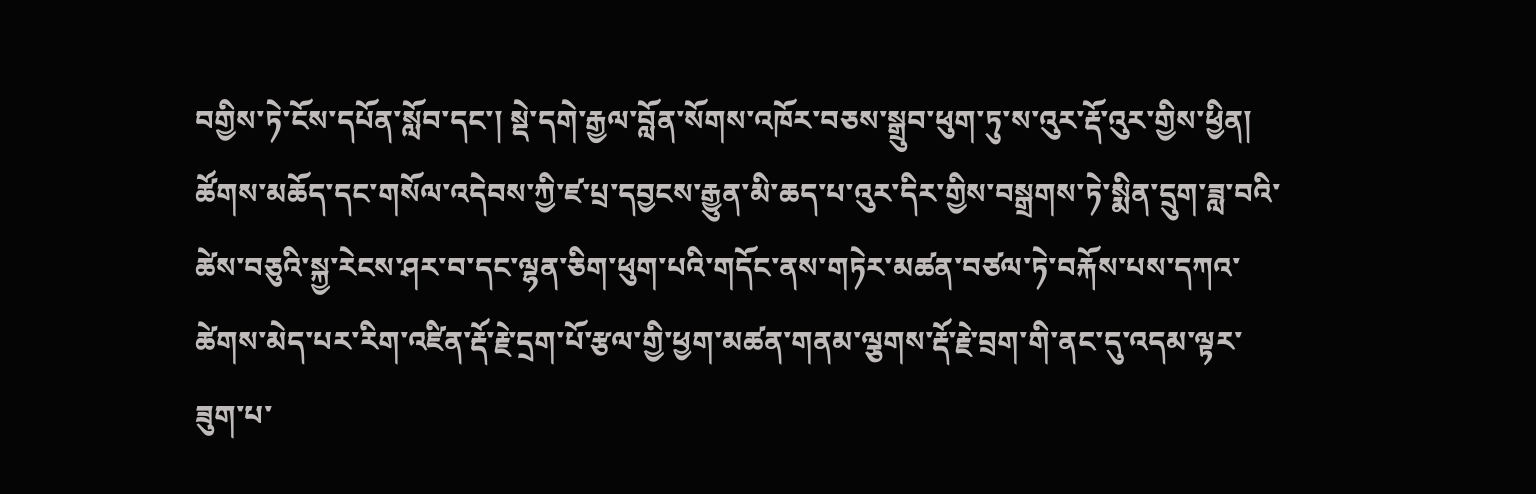བགྱིས་ཏེ་ངོས་དཔོན་སློབ་དང་། སྡེ་དགེ་རྒྱལ་བློན་སོགས་འཁོར་བཅས་སྒྲུབ་ཕུག་ཏུ་ས་འུར་རྡོ་འུར་གྱིས་ཕྱིན། ཚོགས་མཆོད་དང་གསོལ་འདེབས་ཀྱི་ཛ་པྲ་དབྱངས་རྒྱུན་མི་ཆད་པ་འུར་དིར་གྱིས་བསྒྲགས་ཏེ་སྨིན་དྲུག་ཟླ་བའི་ཚེས་བཅུའི་སྐྱ་རེངས་ཤར་བ་དང་ལྷན་ཅིག་ཕུག་པའི་གདོང་ནས་གཏེར་མཚན་བཙལ་ཏེ་བརྐོས་པས་དཀའ་ཚེགས་མེད་པར་རིག་འཛིན་རྡོ་རྗེ་དྲག་པོ་རྩལ་གྱི་ཕྱག་མཚན་གནམ་ལྕགས་རྡོ་རྗེ་བྲག་གི་ནང་དུ་འདམ་ལྟར་ཟུག་པ་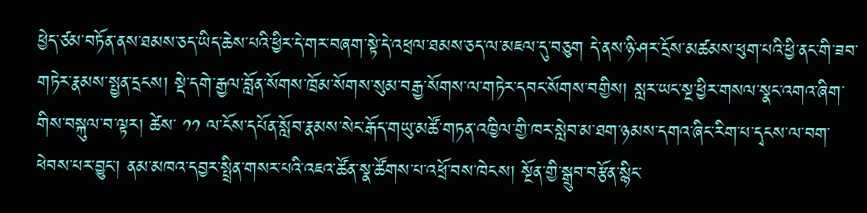ཕྱེད་ཙམ་བཏོན་ནས་ཐམས་ཅད་ཡིད་ཆེས་པའི་ཕྱིར་དེ་གར་བཞག་སྟེ་དེ་འཕྲལ་ཐམས་ཅད་ལ་མཇལ་དུ་བཅུག དེ་ནས་ཉི་ཤར་དྲོས་མཚམས་ཕུག་པའི་ཕྱི་ནང་གི་ཟབ་གཏེར་རྣམས་སྤྱན་དྲངས། སྡེ་དགེ་རྒྱལ་བློན་སོགས་ཁྲོམ་སོགས་སུམ་བརྒྱ་སོགས་ལ་གཏེར་དབང་སོགས་བགྱིས། སླར་ཡང་སྔ་ཕྱིར་གསལ་སྣང་འགའ་ཞིག་གིས་བསྐུལ་བ་ལྟར། ཚེས་ ༡༡ ལ་ངོས་དཔོན་སློབ་རྣམས་སེང་རྒོད་གཡུ་མཚོ་གཏན་འཁྱིལ་གྱི་ཁར་སླེབ་མ་ཐག་ཉམས་དགའ་ཞིང་རིག་པ་དྭངས་ལ་བག་ཕེབས་པར་བྱུང་། ནམ་མཁའ་དབྱར་སྤྲིན་གསར་པའི་འཇའ་ཚོན་སྣ་ཚོགས་པ་འཕྲོ་བས་ཁེངས། སྔོན་གྱི་སྒྲུབ་བརྩོན་སྙིང་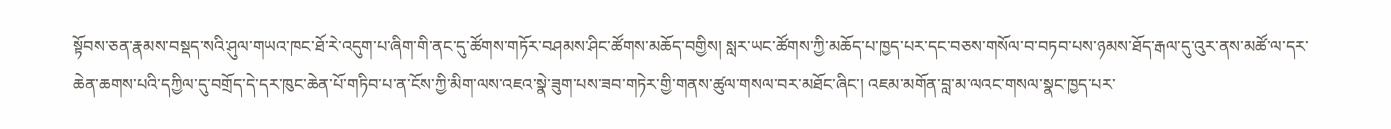སྟོབས་ཅན་རྣམས་བསྡད་སའི་ཤུལ་གཡའ་ཁང་ཐོ་རེ་འདུག་པ་ཞིག་གི་ནང་དུ་ཚོགས་གཏོར་བཤམས་ཤིང་ཚོགས་མཆོད་བགྱིས། སླར་ཡང་ཚོགས་ཀྱི་མཆོད་པ་ཁྱད་པར་དང་བཅས་གསོལ་བ་བཏབ་པས་ཉམས་ཐོད་རྒལ་དུ་འུར་ནས་མཚོ་ལ་དར་ཆེན་ཆགས་པའི་དཀྱིལ་དུ་བགྲོད་དེ་དར་ཁུང་ཆེན་པོ་གཏིབ་པ་ན་ངོས་ཀྱི་མིག་ལས་འཇའ་སྣེ་ཟུག་པས་ཟབ་གཏེར་གྱི་གནས་ཚུལ་གསལ་བར་མཐོང་ཞིང་། འཇམ་མགོན་བླ་མ་ལའང་གསལ་སྣང་ཁྱད་པར་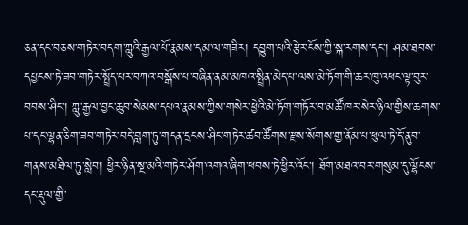ཅན་དང་བཅས་གཏེར་བདག་ཀླུའི་རྒྱལ་པོ་རྣམས་དམ་ལ་གཟིར། དབྱུག་པའི་རྩེར་ངོས་ཀྱི་སྐ་རགས་དང་། ཤམ་ཐབས་དཔྱངས་ཏེ་ཟབ་གཏེར་སྤྲོད་པར་བཀའ་བསྒོས་པ་བཞིན་ནམ་མཁའ་སྤྲིན་མེད་པ་ལས་མེ་ཏོག་གི་ཆར་ཁུ་འཕང་ལྟ་བུར་བབས་ཤིང་། ཀླུ་རྒྱལ་བྱང་ཆུབ་སེམས་དཔའ་རྣམས་ཀྱིས་གསེར་ཕྱེའི་མེ་ཏོག་གཏོར་བ་མཚོ་ཁར་སེར་ཉིལ་གྱིས་ཆགས་པ་དང་ལྷན་ཅིག་ཟབ་གཏེར་བདེ་བླག་ཏུ་གདན་དྲངས་ཤིང་གཏེར་ཚབ་ཚོགས་རྫས་སོགས་གྱ་ནོམ་པ་ཕུལ་ཏེ་དོ་ནུབ་གནས་མཐིལ་ཏུ་སླེབ། ཕྱིར་ཉིན་སྔ་མའི་གཏེར་ཤོག་འགའ་ཞིག་ཕབས་ཏེ་ཕྱིར་འོང་། ཐོག་མཐའ་བར་གསུམ་དུ་ལྷོངས་དང་རྡུལ་གྱི་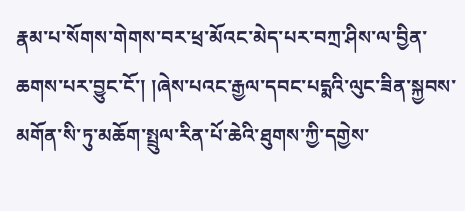རྣམ་པ་སོགས་གེགས་བར་ཕྲ་མོའང་མེད་པར་བཀྲ་ཤིས་ལ་བྱིན་ཆགས་པར་བྱུང་ངོ་། །ཞེས་པའང་རྒྱལ་དབང་པདྨའི་ལུང་ཟིན་སྐྱབས་མགོན་སི་ཏུ་མཆོག་སྤྲུལ་རིན་པོ་ཆེའི་ཐུགས་ཀྱི་དགྱེས་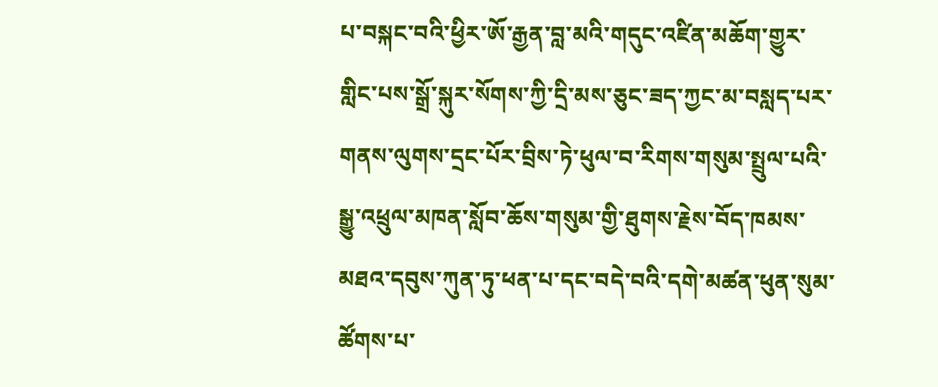པ་བསྐང་བའི་ཕྱིར་ཨོ་རྒྱན་བླ་མའི་གདུང་འཛིན་མཆོག་གྱུར་གླིང་པས་སྒྲོ་སྐུར་སོགས་ཀྱི་དྲི་མས་ཅུང་ཟད་ཀྱང་མ་བསླད་པར་གནས་ལུགས་དྲང་པོར་བྲིས་ཏེ་ཕུལ་བ་རིགས་གསུམ་སྤྲུལ་པའི་སྒྱུ་འཕྲུལ་མཁན་སློབ་ཆོས་གསུམ་གྱི་ཐུགས་རྗེས་བོད་ཁམས་མཐའ་དབུས་ཀུན་ཏུ་ཕན་པ་དང་བདེ་བའི་དགེ་མཚན་ཕུན་སུམ་ཚོགས་པ་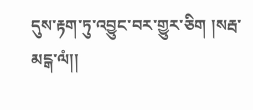དུས་རྟག་ཏུ་འབྱུང་བར་གྱུར་ཅིག །སརྦ་མངྒ་ལཾ།།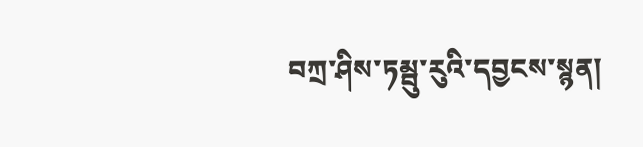བཀྲ་ཤིས་ཏམྦུ་རུའི་དབྱངས་སྙན།